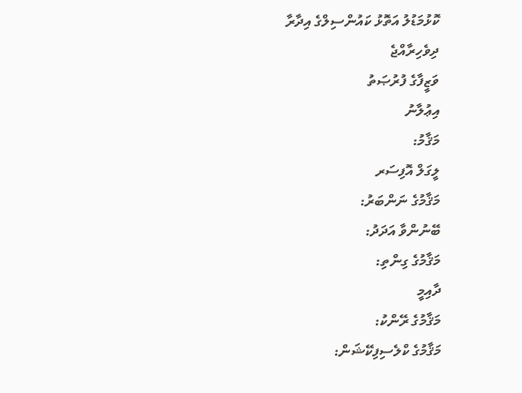ކޮޅުމަޑުލު އަތޮޅު ކައުންސިލްގެ އިދާރާ
ދިވެހިރާއްޖެ
ވަޒީފާގެ ފުރުޞަތު
އިޢުލާނު
މަޤާމު:
ލީގަލް އޮފިސަރ
މަޤާމުގެ ނަންބަރު:
ބޭނުންވާ އަދަދު:
މަޤާމުގެ ގިންތި:
ދާއިމީ
މަޤާމުގެ ރޭންކު:
މަޤާމުގެ ކްލެސިފިކޭޝަން: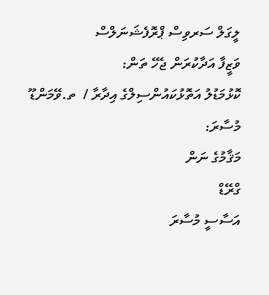ލީގަލް ސަރވިސް ޕްރޮފެޝަނަލްސް
ވަޒީފާ އަދާކުރަން ޖެހޭ ތަން:
ކޮޅުމަޑުލު އަތޮޅުކައުންސިލްގެ އިދާރާ /  ތ.ވޭމަންޑޫ
މުސާރަ:
މަޤާމުގެ ނަން
ގްރޭޑް
އަސާސީ މުސާރަ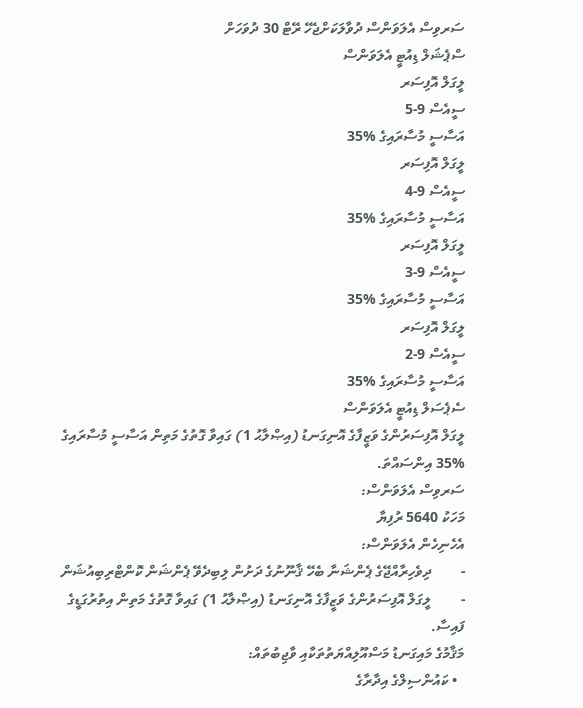ސަރވިސް އެލަވަންސް ދުވާލަކަށްޖެހޭ ރޭޓް 30 ދުވަހަށް
ސްޕެޝަލް ޑިއުޓީ އެލަވަންސް
ލީގަލް އޮފިސަރ
ސީއެސް 9-5
އަސާސީ މުސާރައިގެ %35
ލީގަލް އޮފިސަރ
ސީއެސް 9-4
އަސާސީ މުސާރައިގެ %35
ލީގަލް އޮފިސަރ
ސީއެސް 9-3
އަސާސީ މުސާރައިގެ %35
ލީގަލް އޮފިސަރ
ސީއެސް 9-2
އަސާސީ މުސާރައިގެ %35
ސެޕެސަލް ޑިއުޓީ އެލަވަންސް
ލީގަލް އޮފިސަރުންގެ ވަޒީފާގެ އޮނިގަނޑު (އިޞްލާޙު 1) ގައިވާ ގޮތުގެ މަތިން އަސާސީ މުސާރައިގެ %35 އިންސައްތަ.
ސަރވިސް އެލަވަންސް:
މަހަކު 5640 ރުފިޔާ
އެހެނިހެން އެލަވަންސް:
-        ދިވެހިރާއްޖޭގެ ޕެންޝަނާ ބެހޭ ޤާނޫނުގެ ދަށުން ލިބިދެވޭ ޕެންޝަން ކޮންޓްރިބިއުޝަން
-        ލީގަލް އޮފިސަރުންގެ ވަޒީފާގެ އޮނިގަނޑު (އިޞްލާޙު 1) ގައިވާ ގޮތުގެ މަތިން އިތުރުގަޑީގެ ފައިސާ.
މަޤާމުގެ މައިގަނޑު މަސްއޫލިއްޔަތުތަކާއި ވާޖިބުތައް:
  • ކައުންސިލްގެ އިދާރާގެ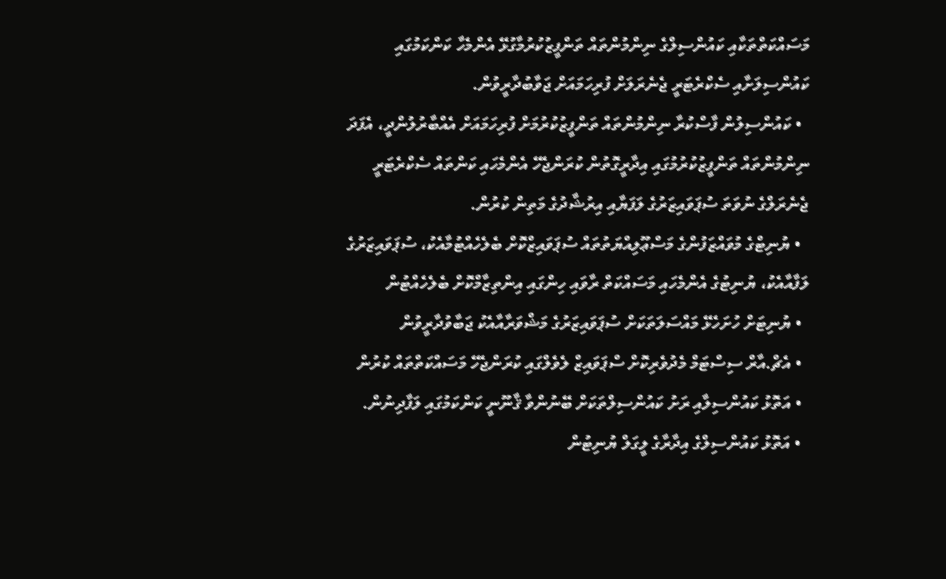މަސައްކަތްތަކާއި ކައުންސިލްގެ ނިންމުންތައް ތަންފީޒުކުރުމާގުޅޭ އެންމެހާ ކަންކަމުގައި ކައުންސިލަށާއި ސެކްރެޓަރީ ޖެނެރަލަށް ފުރިހަމައަށް ޖަވާބުދާރީވުން.
  • ކައުންސިލުން ފާސްކުރާ ނިންމުންތައް ތަންފީޒުކުރުމަށް ފުރިހަމައަށް އެއްބާރުލުންދީ، އެފަދަ ނިންމުންތައް ތަންފީޒުކުރުމުގައި އިދާރީގޮތުން ކުރަންޖެހޭ އެންމެހައި ކަންތައް ސެކްރެޓަރީ ޖެނެރަލްގެ ނުވަތަ ސުޕަވައިޒަރުގެ ލަފަޔާއި އިރުޝާދުގެ މަތިން ކުރުން.
  • ޔުނިޓްގެ މުވައްޒަފުންގެ މަސްޢޫލިއްޔަތުތައް ސުޕަވައިޒްކޮށް ބެލެހެއްޓުމާއެކު، ސުޕަވައިޒަރުގެ ލަފާއާއެކު، ޔުނިޓުގެ އެންމެހައި މަސައްކަތް ރާވައި ހިންގައި އިންތިޒާމްކޮށް ބެލެހެއްޓުން
  • ޔުނިޓަށް ހުށަހެޅޭ މައްސަލަތަކަށް ސުޕަވައިޒަރުގެ މަޝްވަރާއާއެކު ޖަބާވުދާރީވުން
  • އެޗް.އާރް ސިސްޓަމް މެދުވެރިކޮށް ސްޕަވައިޒް ލެވެލްގައި ކުރަންޖެހޭ މަސައްކަތްތައް ކުރުން
  • އަތޮޅު ކައުންސިލާއި ރަށު ކައުންސިލްތަކަށް ބޭނުންވާ ޤާނޫނީ ކަންކަމުގައި ލަފާދިނުން.
  • އަތޮޅު ކައުންސިލްގެ އިދާރާގެ ލީގަލް ޔުނިޓުން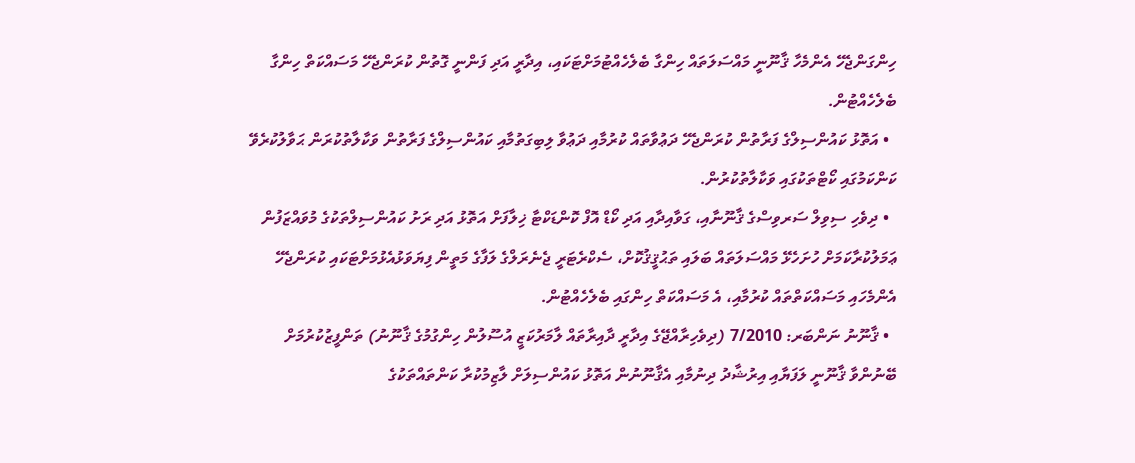ހިންގަންޖެހޭ އެންމެހާ ޤާނޫނީ މައްސަލަތައް ހިންގާ ބެލެހެއްޓުމަށްޓަކައި، އިދާރީ އަދި ފަންނީ ގޮތުން ކުރަންޖެހޭ މަސައްކަތް ހިންގާ ބެލެހެއްޓުން.
  • އަތޮޅު ކައުންސިލްގެ ފަރާތުން ކުރަންޖެހޭ ދަޢުވާތައް ކުރުމާއި ދަޢުވާ ލިބިގަތުމާއި ކައުންސިލްގެ ފަރާތުން ވަކާލާތުކުރަން ޙަވާލުކުރެވޭ ކަންކަމުގައި ކޯޓްތަކުގައި ވަކާލާތުކުރުން.
  • ދިވެހި ސިވިލް ސަރވިސްގެ ޤާނޫނާއި، ގަވާއިދާއި އަދި ކޯޑް އޮފް ކޮންޑަކްޓާ ޚިލާފަށް އަތޮޅު އަދި ރަށު ކައުންސިލްތަކުގެ މުވައްޒަފުން ޢަމަލުކުރާކަމަށް ހުށަހެޅޭ މައްސަލަތައް ބަލައި ތަޙުޤީޤުކޮށް، ސެކްރެޓަރީ ޖެނެރަލްގެ ލަފާގެ މަތީން ފިޔަވަޅުއެޅުމަށްޓަކައި ކުރަންޖެހޭ އެންމެހައި މަސައްކަތްތައް ކުރުމާއި، އެ މަސައްކަތް ހިންގައި ބެލެހެއްޓުން.
  • ޤާނޫނު ނަންބަރ: 7/2010 (ދިވެހިރާއްޖޭގެ އިދާރީ ދާއިރާތައް ލާމަރުކަޒީ އުސޫލުން ހިންގުމުގެ ޤާނޫނު) ތަންފީޒުކުރުމަށް ބޭނުންވާ ޤާނޫނީ ލަފަޔާއި އިރުޝާދު ދިނުމާއި އެޤާނޫނުން އަތޮޅު ކައުންސިލަށް ލާޒިމުކުރާ ކަންތައްތަކުގެ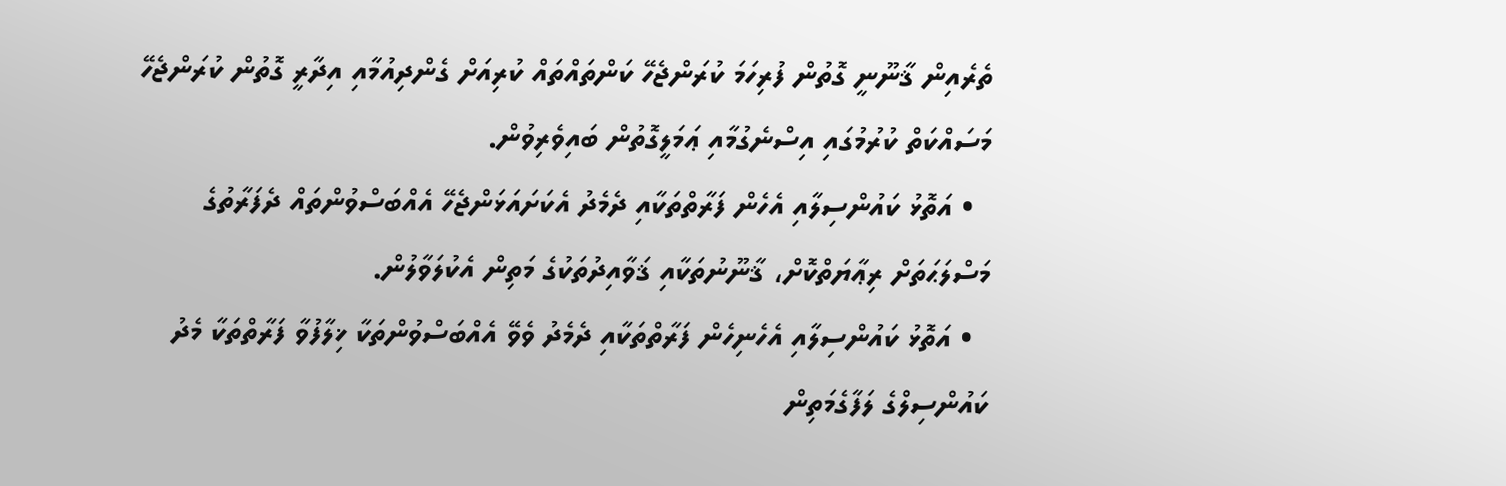ތެރެއިން ޤާނޫނީ ގޮތުން ފުރިހަމަ ކުރަންޖެހޭ ކަންތައްތައް ކުރިއަށް ގެންދިއުމާއި އިދާރީ ގޮތުން ކުރަންޖެހޭ މަސައްކަތް ކުރުމުގައި އިސްނެގުމާއި ޢަމަލީގޮތުން ބައިވެރިވުން.
  • އަތޮޅު ކައުންސިލާއި އެހެން ފަރާތްތަކާއި ދެމެދު އެކަށައަޅަންޖެހޭ އެއްބަސްވުންތައް ދެފަރާތުގެ މަސްލަޙަތަށް ރިޢާޔަތްކޮށް، ޤާނޫނުތަކާއި ޤަވާއިދުތަކުގެ މަތިން އެކުލަވާލުން.
  • އަތޮޅު ކައުންސިލާއި އެހެނިހެން ފަރާތްތަކާއި ދެމެދު ވެވޭ އެއްބަސްވުންތަކާ ޚިލާފުވާ ފަރާތްތަކާ މެދު  ކައުންސިލްގެ ލަފާގެމަތިން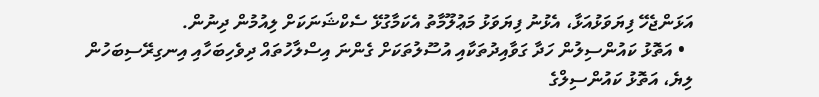އަޅަންޖެހޭ ފިޔަވަޅުއަޅާ، އެޅުނު ފިޔަވަޅު މަޢުލޫމާތު އެކަމާގުޅޭ ސެކްޝަނަކަށް ލިއުމުން ދިނުން.
  • އަތޮޅު ކައުންސިލުން ހަދާ ގަވާއިދުތަކާއި އުސޫލުތަކަށް ގެންނަ އިސްލާހުތައް ދިވެހިބަހާއި އިނގިރޭސިބަހުން ލިޔެ، އަތޮޅު ކައުންސިލްގެ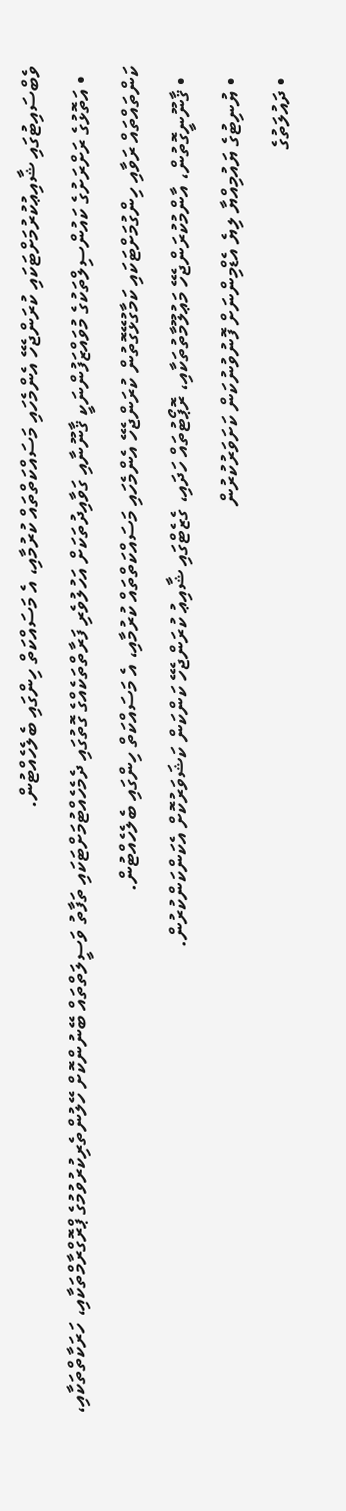ވެބްސައިޓުގައި ޝާއިޢުކުރުމަށްޓަކައި ކުރަންޖެހޭ އެންމެހައި މަސައްކަތްތައް ކުރުމާއި، އެ މަސައްކަތް ހިންގައި ބެލެހެއްޓުން.
  • އަތޮޅުގެ ރަށްރަށުގެ ކައުންސިލްތަކުގެ މުވައްޒަފުންނަކީ ޤާނޫނާއި ގަވާއިދުތަކަށް އަހުލުވެރި ފަރާތްތަކެއްގެ ގޮތުގައި ދެމެހެއްޓުމަށްޓަކައި ތަފާތު ވަސީލަތްތައް ބޭނުންކޮށް ހޭލުންތެރިކުރުވުމުގެ ޕްރޮގްރާމްތަކާއި، ހަރަކާތްތަކާއި، ކަންތައްތައް ރަވާއި ހިންގުމަށްޓަކައި ކަމާގުޅޭގޮތުން ކުރަންޖެހޭ އެންމެހައި މަސައްކަތްތައް ކުރުމާއި، އެ މަސައްކަތް ހިންގައި ބެލެހެއްޓުން.
  • ޤާނޫނީގޮތުން، އާންމުކުރަންޖެހޭ މަޢުލޫމާތުތަކާއި، ރޮޕޯޓުތައް ހަދައި، ގެޒެޓްގައި ޝާއިޢު ކުރަންޖެހޭ ކަންކަން ކަޝަވަރުކޮށް އެކަންކަންކުރުން.
  • ޔުނިޓުގެ ޔައުމިއްޔާ ލިޔެ އެޑްމިންނަށް ފޮނުވުނުކަން ކަށަވަރުކުރުން
  • ދައުލަތުގެ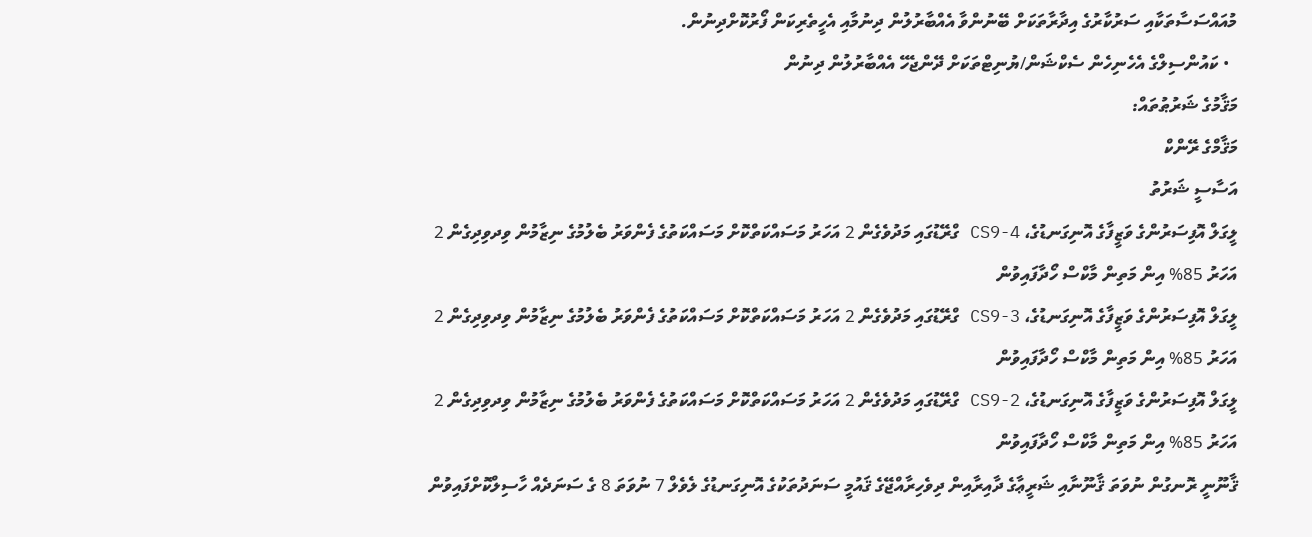މުއައްސަސާތަކާއި ސަރުކާރުގެ އިދާރާތަކަށް ބޭނުންވާ އެއްބާރުލުން ދިނުމާއި އެހީތެރިކަން ފޯރުކޮށްދިނުން.
  • ކައުންސިލްގެ އެހެނިހެން ސެކްޝަން/ޔުނިޓްތަކަށް ދޭންޖެހޭ އެއްބާރުލުން ދިނުން
މަޤާމުގެ ޝަރުޠުތައް:
މަޤާމްގެ ރޭންކް
އަސާސީ ޝަރުތު
ލީގަލް އޮފިސަރުންގެ ވަޒީފާގެ އޮނިގަނޑުގެ، CS9-4 ގްރޭޑުގައި މަދުވެގެން 2 އަހަރު މަސައްކަތްކޮށް މަސައްކަތުގެ ފެންވަރު ބެލުމުގެ ނިޒާމުން ވިދވިދިގެން 2 އަހަރު 85% އިން މަތިން މާކްސް ހޯދާފައިވުން
ލީގަލް އޮފިސަރުންގެ ވަޒީފާގެ އޮނިގަނޑުގެ، CS9-3 ގްރޭޑުގައި މަދުވެގެން 2 އަހަރު މަސައްކަތްކޮށް މަސައްކަތުގެ ފެންވަރު ބެލުމުގެ ނިޒާމުން ވިދވިދިގެން 2 އަހަރު 85% އިން މަތިން މާކްސް ހޯދާފައިވުން
ލީގަލް އޮފިސަރުންގެ ވަޒީފާގެ އޮނިގަނޑުގެ، CS9-2 ގްރޭޑުގައި މަދުވެގެން 2 އަހަރު މަސައްކަތްކޮށް މަސައްކަތުގެ ފެންވަރު ބެލުމުގެ ނިޒާމުން ވިދވިދިގެން 2 އަހަރު 85% އިން މަތިން މާކްސް ހޯދާފައިވުން
ޤާނޫނީ ރޮނގުން ނުވަތަ ޤާނޫނާއި ޝަރީޢާގެ ދާއިރާއިން ދިވެހިރާއްޖޭގެ ޤައުމީ ސަނަދުތަކުގެ އޮނިގަނޑުގެ ލެވެލް 7 ނުވަތަ 8 ގެ ސަނަދެއް ހާސިލްކޮށްފައިވުން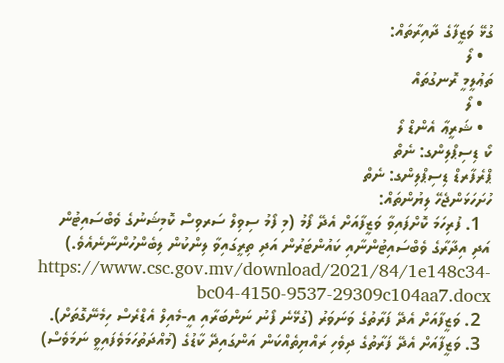ގުޅޭ ވަޒީފާގެ ދާއިރާތައް:
  • ލޯ
ތަޢުލީމީ ރޮނގުތައް
  • ލޯ
  • ޝަރީޢާ އެންޑް ލޯ
ކޯ ޑިސިޕްލިންގ: ނެތް
ޕްރެފާރޑް ޑިސިޕްލިންގ: ނެތް
ހުށަހަޅަންޖެހޭ ލިޔުންތައް:
  1. ފުރިހަމަ ކޮށްފައިވާ ވަޒީފާއަށް އެދޭ ފޯމު (މި ފޯމު ސިވިލް ސަރވިސް ކޮމިޝަނުގެ ވެބްސައިޓުން އަދި އިދާރާގެ ވެބްސައިޓުންނާއި ކައުންޓަރުން އަދި ތިރީގައިވާ ލިންކުން ލިބެންހުންނާނެއެވެ.)  https://www.csc.gov.mv/download/2021/84/1e148c34-bc04-4150-9537-29309c104aa7.docx
  2. ވަޒީފާއަށް އެދޭ ފަރާތުގެ ވަނަވަރު (ގުޅޭނެ ފޯނު ނަންބަރާއި އީ-މެއިލް އެޑްރެސް ހިމެނޭގޮތަށް).
  3. ވަޒީފާއަށް އެދޭ ފަރާތުގެ ދިވެހި ރައްޔިތެއްކަން އަންގައިދޭ ކާޑުގެ (މުއްދަތުހަމަވެފައިވީ ނަމަވެސް)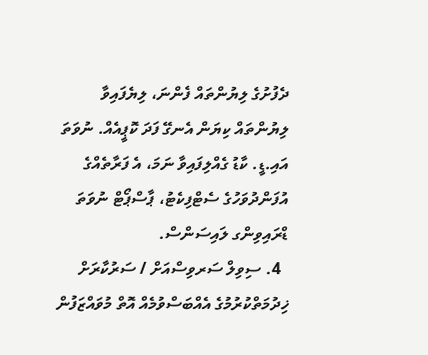ދެފުށުގެ ލިޔުންތައް ފެންނަ، ލިޔެފައިވާ ލިޔުންތައް ކިޔަން އެނގޭ ފަދަ ކޮޕީއެއް. ނުވަތަ އައި.ޑީ. ކާޑު ގެއްލިފައިވާ ނަމަ، އެ ފަރާތެއްގެ އުފަންދުވަހުގެ ސެޓްފިކެޓު، ޕާސްޕޯޓް ނުވަތަ ޑްރައިވިންގ ލައިސަންސް.
  4. ސިވިލް ސަރވިސްއަށް / ސަރުކާރަށް ޚިދުމަތްކުރުމުގެ އެއްބަސްވުމެއް އޮތް މުވައްޒަފުން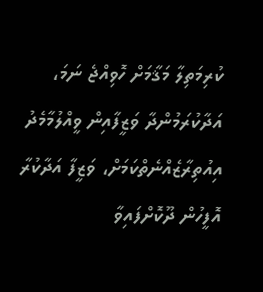ކުރިމަތިލާ މަޤާމަށް ހޮވިއްޖެ ނަމަ، އަދާކުރަމުންދާ ވަޒީފާއިން ވީއްލުމާމެދު އިއުތިރާޒެއްނެތްކަމަށް، ވަޒީފާ އަދާކުރާ އޮފީހުން ދޫކޮށްފައިވާ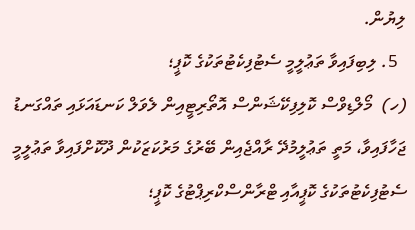ލިޔުން.
  5. ލިބިފައިވާ ތަޢުލީމީ ސެޓުފިކެޓުތަކުގެ ކޮޕީ؛
(ހ)  މޯލްޑިވްސް ކޮލިފިކޭޝަންސް އޮތޯރިޓީއިން ލެވަލް ކަނޑައަޅައި ތައްގަނޑު ޖަހާފައިވާ، މަތީ ތަޢުލީމުދޭ ރާއްޖެއިން ބޭރުގެ މަރުކަޒަކުން ދޫކޮށްފައިވާ ތަޢުލީމީ ސެޓުފިކެޓުތަކުގެ ކޮޕީއާއި ޓްރާންސްކްރިޕްޓުގެ ކޮޕީ؛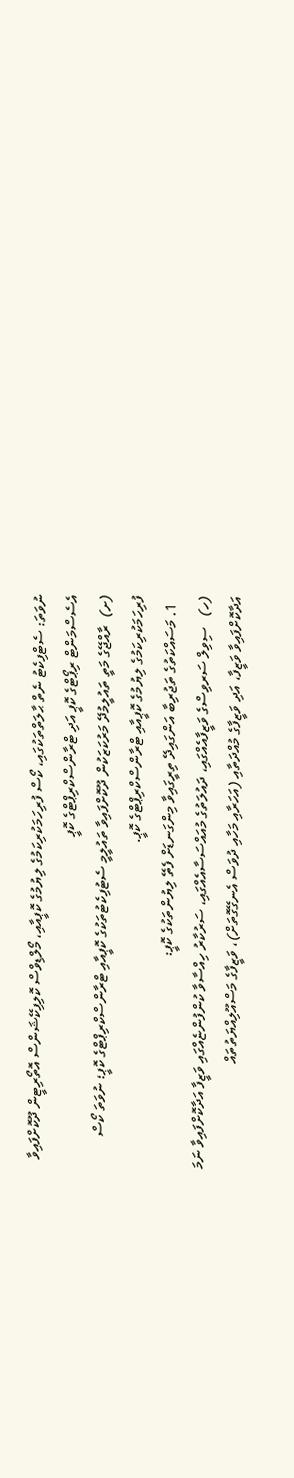ނުވަތަ: ސެޓްފިކެޓު ނެތް ޙާލަތްތަކުގައި، ކޯސް ފުރިހަމަކުރިކަމުގެ ލިޔުމުގެ ކޮޕީއާއި، މޯލްޑިވްސް ކޮލިފިކޭޝަންސް އޮތޯރިޓީން ދޫކޮށްފައިވާ އެސެސްމަންޓް ރިޕޯޓްގެ ކޮޕީ އަދި ޓްރާންސްކްރިޕްޓްގެ ކޮޕީ
(ށ)  ރާއްޖޭގެ މަތީ ތައުލީމުދޭ މަރުކަޒަކުން ދޫކޮށްފައިވާ ތައުލީމީ ސެޓުފިކެޓުތަކުގެ ކޮޕީއާއި ޓްރާންސްކްރިޕްޓްގެ ކޮޕީ؛ ނުވަތަ ކޯސް ފުރިހަމަކުރިކަމުގެ ލިޔުމުގެ ކޮޕީއާއި ޓްރާންސްކްރިޕްޓްގެ ކޮޕީ.
  1. މަސައްކަތުގެ ތަޖުރިބާ އަންގައިދޭ ތިރީގައިވާ މިންގަނޑަށް ފެތޭ ލިޔުންތަކުގެ ކޮޕީ:
(ހ)   ސިވިލް ސަރވިސްގެ ވަޒީފާއެއްގައި، ދައުލަތުގެ މުއައްސަސާއެއްގައި، ސަރުކާރު ހިއްސާވާ ކުންފުންޏެއްގައި ވަޒީފާ އަދާކޮށްފައިވާ ނަމަ އަދާކޮށްފައިވާ ވަޒީފާ، އަދި ވަޒީފާގެ މުއްދަތާއި (އަހަރާއި މަހާއި ދުވަސް އެނގޭގޮތަށް)، ވަޒީފާގެ މަސްއޫލިއްޔަތުތައް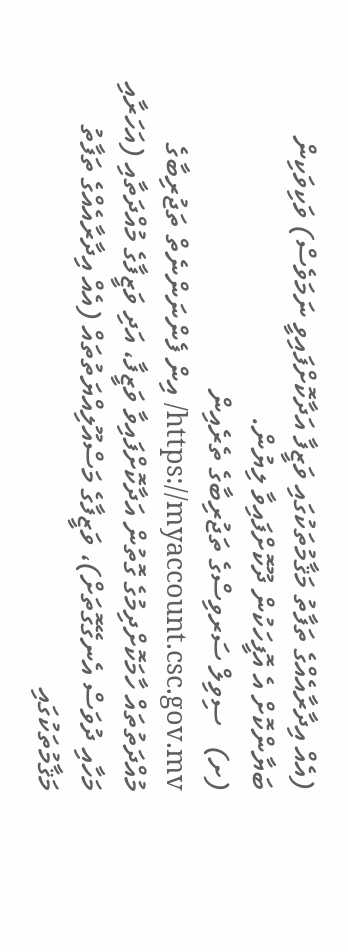(އެއް އިދާރާއެއްގެ ތަފާތު މަޤާމުތަކުގައި ވަޒީފާ އަދާކޮށްފައިވީ ނަމަވެސް) ވަކިވަކިން ބަޔާންކޮށް އެ އޮފީހަކުން ދޫކޮށްފައިވާ ލިޔުން.
(ށ)   ސިވިލް ސަރވިސްގެ ތަޖުރިބާގެ ތެރެއިން https://myaccount.csc.gov.mv/ އިން ފެންނަންނެތް ތަޖުރިބާގެ މުއްދަތުތައް ހާމަކޮށްދިމުގެ ގޮތުން އަދާކޮށްފައިވާ ވަޒީފާ، އަދި ވަޒީފާގެ މުއްދަތާއި (އަހަރާއި މަހާއި ދުވަސް އެނގޭގޮތަށް)، ވަޒީފާގެ މަސްއޫލިއްޔަތުތައް (އެއް އިދާރާއެއްގެ ތަފާތު މަޤާމުތަކުގައި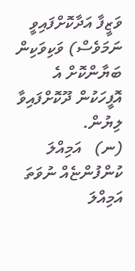ވަޒީފާ އަދާކޮށްފައިވީ ނަމަވެސް) ވަކިވަކިން ބަޔާންކޮށް އެ އޮފީހަކުން ދޫކޮށްފައިވާ ލިޔުން.
(ނ)   އަމިއްލަ ކުންފުންޏެއް ނުވަތަ އަމިއްލަ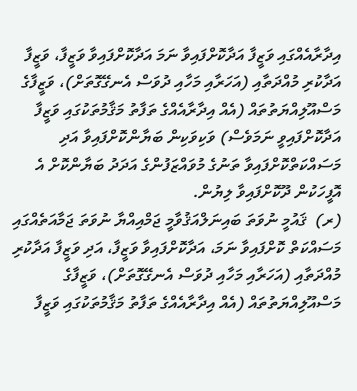އިދާރާއެއްގައި ވަޒީފާ އަދާކޮށްފައިވާ ނަމަ އަދާކޮށްފައިވާ ވަޒީފާ، ވަޒީފާ އަދާކުރި މުއްދަތާއި (އަހަރާއި މަހާއި ދުވަސް އެނގޭގޮތަށް)، ވަޒީފާގެ މަސްއޫލިއްޔަތުތައް (އެއް އިދާރާއެއްގެ ތަފާތު މަޤާމުތަކުގައި ވަޒީފާ އަދާކޮށްފައިވީ ނަމަވެސް) ވަކިވަކިން ބަޔާންކޮށްފައިވާ އަދި މަސައްކަތްކޮށްފައިވާ ތަނުގެ މުވައްޒަފުންގެ އަދަދު ބަޔާންކޮށް އެ އޮފީހަކުން ދޫކޮށްފައިވާ ލިޔުން.
(ރ)  ޤައުމީ ނުވަތަ ބައިނަލްއަޤުވާމީ ޖަމްއިއްޔާ ނުވަތަ ޖަމާއަތެއްގައި މަސައްކަތް ކޮށްފައިވާ ނަމަ، އަދާކޮށްފައިވާ ވަޒީފާ، އަދި ވަޒީފާ އަދާކުރި މުއްދަތާއި (އަހަރާއި މަހާއި ދުވަސް އެނގޭގޮތަށް)، ވަޒީފާގެ މަސްއޫލިއްޔަތުތައް (އެއް އިދާރާއެއްގެ ތަފާތު މަޤާމުތަކުގައި ވަޒީފާ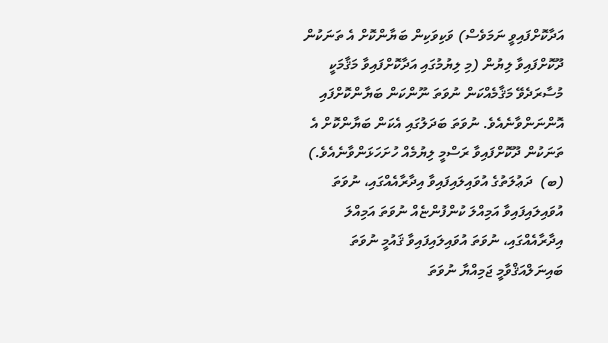އަދާކޮށްފައިވީ ނަމަވެސް) ވަކިވަކިން ބަޔާންކޮށް އެ ތަނަކުން ދޫކޮށްފައިވާ ލިޔުން (މި ލިޔުމުގައި އަދާކޮށްފައިވާ މަޤާމަކީ މުސާރަދެވޭ މަޤާމެއްކަން ނުވަތަ ނޫންކަން ބަޔާންކޮށްފައި އޮންނަންވާނެއެވެ. ނުވަތަ ބަދަލުގައި އެކަން ބަޔާންކޮށް އެ ތަނަކުން ދޫކޮށްފައިވާ ރަސްމީ ލިޔުމެއް ހުށަހަޅަންވާނެއެވެ.)
(ބ)  ދަޢުލަތުގެ އުވައިލައިފައިވާ އިދާރާއެއްގައި، ނުވަތަ އުވައިލައިފައިވާ އަމިއްލަ ކުންފުންޏެއް ނުވަތަ އަމިއްލަ އިދާރާއެއްގައި، ނުވަތަ އުވައިލައިފައިވާ ޤައުމީ ނުވަތަ ބައިނަލްއަޤްވާމީ ޖަމިއްޔާ ނުވަތަ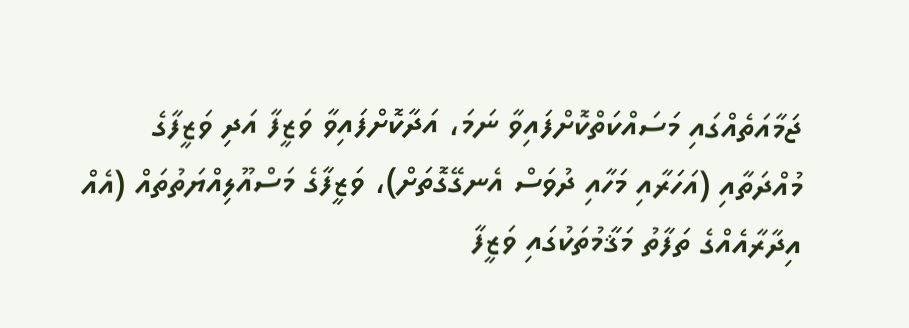ޖަމާއަތެއްގައި މަސައްކަތްކޮށްފައިވާ ނަމަ، އަދާކޮށްފައިވާ ވަޒީފާ އަދި ވަޒީފާގެ މުއްދަތާއި (އަހަރާއި މަހާއި ދުވަސް އެނގޭގޮތަށް)، ވަޒީފާގެ މަސްއޫލިއްޔަތުތައް (އެއް އިދާރާއެއްގެ ތަފާތު މަޤާމުތަކުގައި ވަޒީފާ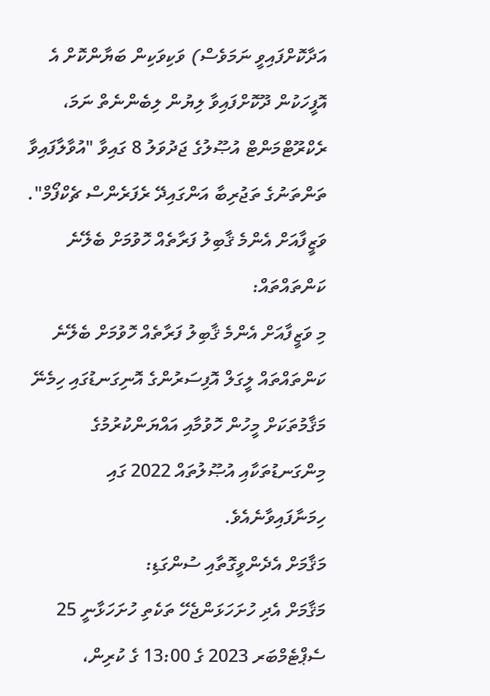އަދާކޮށްފައިވީ ނަމަވެސް) ވަކިވަކިން ބަޔާންކޮށް އެ އޮފީހަކުން ދޫކޮށްފައިވާ ލިޔުން ލިބެންނެތް ނަމަ، ރެކްރޫޓްމަންޓް އުޞޫލުގެ ޖަދުވަލު 8 ގައިވާ "އުވާލާފައިވާ ތަންތަނުގެ ތަޖުރިބާ އަންގައިދޭ ރެފަރެންސް ޗެކްފޯމް".
ވަޒީފާއަށް އެންމެ ޤާބިލު ފަރާތެއް ހޮވުމަށް ބެލޭނެ ކަންތައްތައް:
މި ވަޒީފާއަށް އެންމެ ޤާބިލު ފަރާތެއް ހޮވުމަށް ބެލޭނެ ކަންތައްތައް ލީގަލް އޮފިސަރުންގެ އޮނިގަނޑުގައި ހިމެނޭ މަޤާމުތަކަށް މީހުން ހޮވުމާއި އައްޔަންކުރުމުގެ މިންގަނޑުތަކާއި އުޞޫލުތައް 2022 ގައި ހިމަނާފައިވާނެއެވެ.
މަޤާމަށް އެދެންވީގޮތާއި ސުންގަޑި:
މަޤާމަށް އެދި ހުށަހަޅަންޖެހޭ ތަކެތި ހުށަހަޅާނީ 25 ސެޕްޓެމްބަރ 2023 ގެ 13:00 ގެ ކުރިން،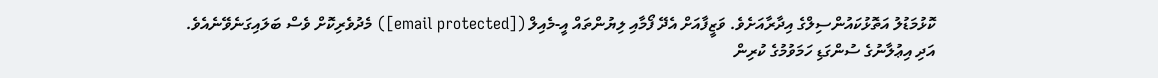ކޮޅުމަޑުލު އަތޮޅުކައުންސިލްގެ އިދާރާއަށެވެ. ވަޒީފާއަށް އެދޭ ފޯމާއި ލިޔުންތައް އީ-މެއިލް ([email protected]) މެދުވެރިކޮށް ވެސް ބަލައިގަނެވޭނެއެވެ.
އަދި އިޢުލާނުގެ ސުންގަޑި ހަމަވުމުގެ ކުރިން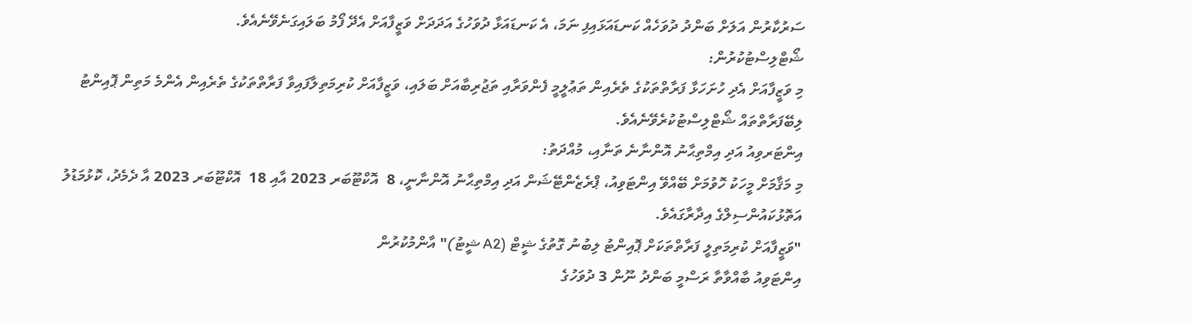ސަރުކާރުން އަލަށް ބަންދު ދުވަހެއް ކަނޑައަޅައިފި ނަމަ، އެ ކަނޑައަޅާ ދުވަހުގެ އަދަދަށް ވަޒީފާއަށް އެދޭ ފޯމު ބަލައިގަނެވޭނެއެވެ.
ޝޯޓްލިސްޓުކުރުން:
މި ވަޒީފާއަށް އެދި ހުށަހަޅާ ފަރާތްތަކުގެ ތެރެއިން ތަޢުލީމީ ފެންވަރާއި ތަޖުރިބާއަށް ބަލައި، ވަޒީފާއަށް ކުރިމަތިލާފައިވާ ފަރާތްތަކުގެ ތެރެއިން އެންމެ މަތިން ޕޮއިންޓު ލިބޭފަރާތްތައް ޝޯޓްލިސްޓުކުރެވޭނެއެވެ.
އިންޓަރވިއު އަދި އިމްތިޙާނު އޮންނާނެ ތަނާއި، މުއްދަތު:
މި މަޤާމަށް މީހަކު ހޮވުމަށް ބޭއްވޭ އިންޓަވިއު، ޕްރެޒެންޓޭޝަން އަދި އިމްތިޙާނު އޮންނާނީ، 8  އޮކްޓޫބަރ 2023 އާއި 18  އޮކްޓޫބަރ 2023 އާ ދެމެދު، ކޮޅުމަޑުލު އަތޮޅުކައުންސިލްގެ އިދާރާގައެވެ.
"ވަޒީފާއަށް ކުރިމަތިލީ ފަރާތްތަކަށް ޕޮއިންޓު ލިބުނު ގޮތުގެ ޝީޓް (A2 ޝީޓު)" އާންމުކުރުން
އިންޓަވިއު ބާއްވާތާ ރަސްމީ ބަންދު ނޫން 3 ދުވަހުގެ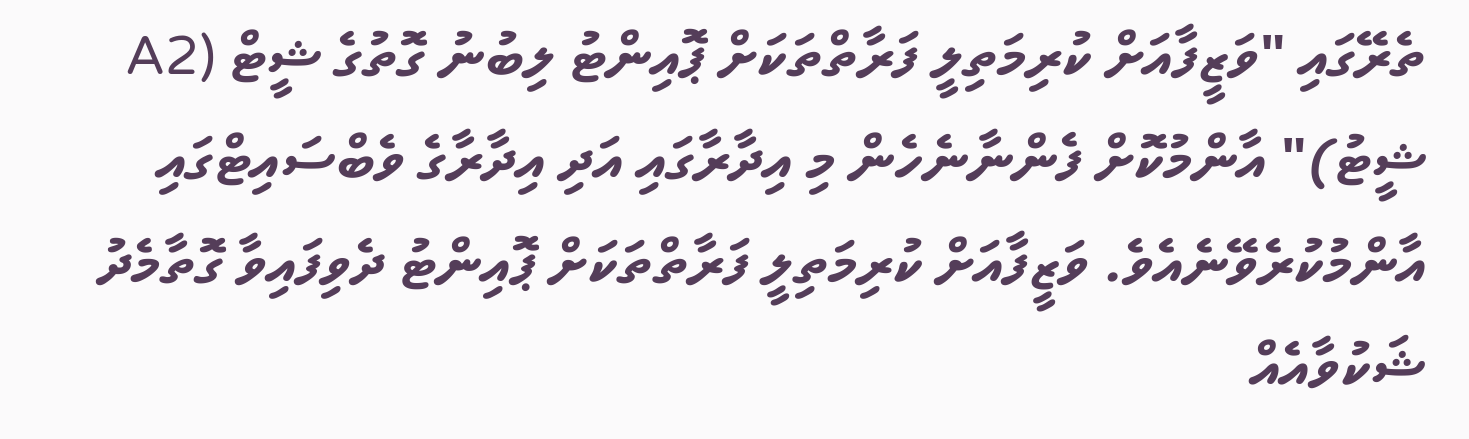ތެރޭގައި "ވަޒީފާއަށް ކުރިމަތިލީ ފަރާތްތަކަށް ޕޮއިންޓު ލިބުނު ގޮތުގެ ޝީޓް (A2 ޝީޓު)" އާންމުކޮށް ފެންނާނެހެން މި އިދާރާގައި އަދި އިދާރާގެ ވެބްސައިޓްގައި އާންމުކުރެވޭނެއެވެ. ވަޒީފާއަށް ކުރިމަތިލީ ފަރާތްތަކަށް ޕޮއިންޓު ދެވިފައިވާ ގޮތާމެދު ޝަކުވާއެއް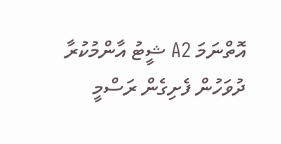އޮތްނަމަ A2 ޝީޓު އާންމުކުރާ ދުވަހުން ފެށިގެން ރަސްމީ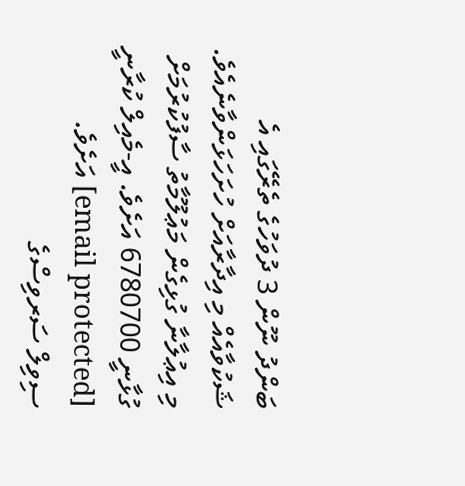ބަންދު ނޫން 3 ދުވަހުގެ ތެރޭގައި އެ ޝަކުވާއެއް މި އިދާރާއަށް ހުށަހަޅަންވާނެއެވެ.
މި އިޢުލާނާ ގުޅިގެން މަޢުލޫމާތު ސާފުކުރުމަށް ގުޅާނީ 6780700 އަށެވެ. އީ-މެއިލް ކުރާނީ [email protected] އަށެވެ.
ސިވިލް ސަރވިސްގެ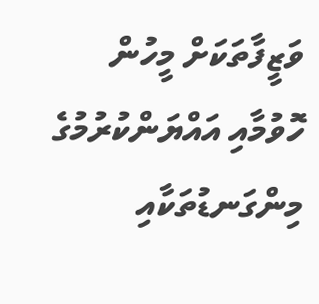ވަޒީފާތަކަށް މީހުން ހޮވުމާއި އައްޔަންކުރުމުގެ މިންގަނޑުތަކާއި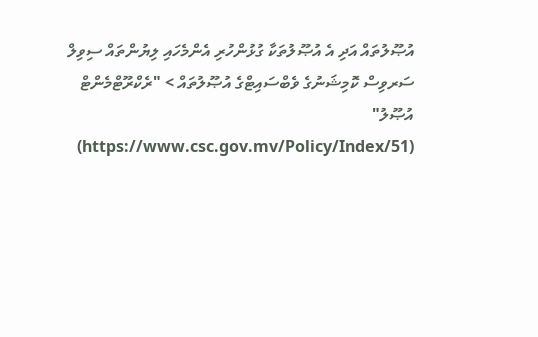އުޞޫލުތައް އަދި އެ އުޞޫލުތަކާ ގުޅުންހުރި އެންމެހައި ލިޔުންތައް ސިވިލް ސަރވިސް ކޮމިޝަނުގެ ވެބްސައިޓްގެ އުޞޫލުތައް > "ރެކްރޫޓްމެންޓް އުޞޫލު" (https://www.csc.gov.mv/Policy/Index/51)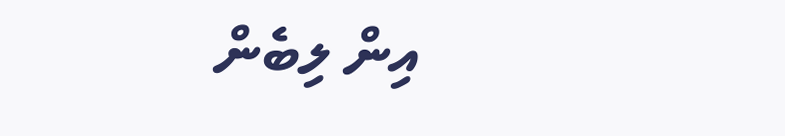އިން ލިބެން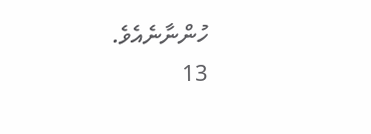ހުންނާނެއެވެ.
13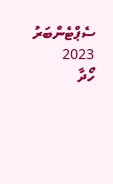ސެޕްޓެންބަރު 2023
ހޯދާ